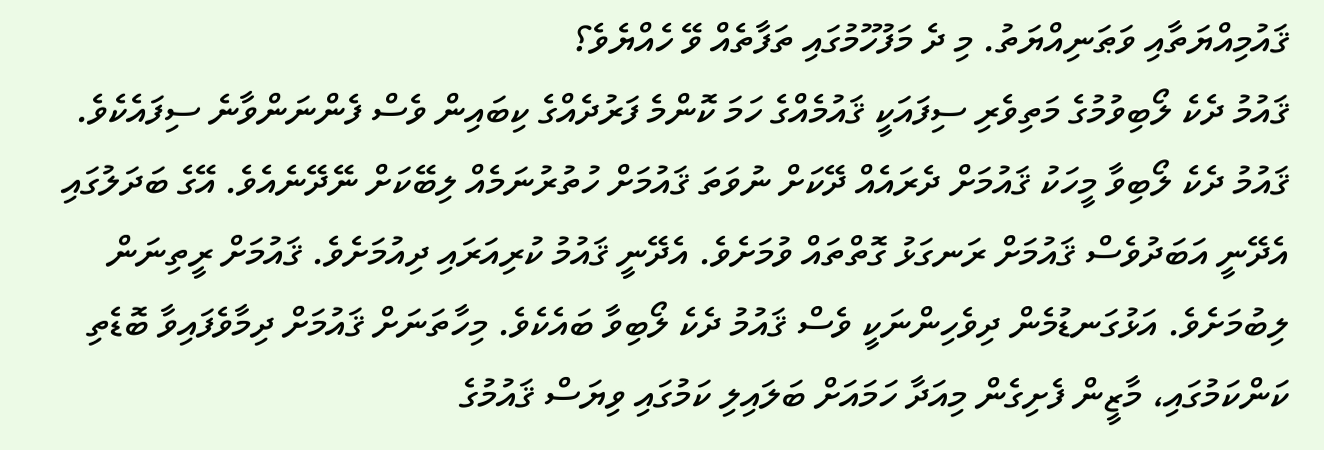ޤައުމިއްޔަތާއި ވަޠަނިއްޔަތު. މި ދެ މަފުހޫމުގައި ތަފާތެއް ވޭ ހެއްޔެވެ؟
ޤައުމު ދެކެ ލޯބިވުމުގެ މަތިވެރި ސިފައަކީ ޤައުމެއްގެ ހަމަ ކޮންމެ ފަރުދެއްގެ ކިބައިން ވެސް ފެންނަންވާނެ ސިފައެކެވެ. ޤައުމު ދެކެ ލޯބިވާ މީހަކު ޤައުމަށް ދެރައެއް ދޭކަށް ނުވަތަ ޤައުމަށް ހުތުރުނަމެއް ލިބޭކަށް ނޭދޭނެއެވެ. އޭގެ ބަދަލުގައި އެދޭނީ އަބަދުވެސް ޤައުމަށް ރަނގަޅު ގޮތްތައް ވުމަށެވެ. އެދޭނީ ޤައުމު ކުރިއަރައި ދިއުމަށެވެ. ޤައުމަށް ރީތިނަން ލިބުމަށެވެ. އަޅުގަނޑުމެން ދިވެހިންނަކީ ވެސް ޤައުމު ދެކެ ލޯބިވާ ބައެކެވެ. މިހާތަނަށް ޤައުމަށް ދިމާވެފައިވާ ބޮޑެތި ކަންކަމުގައި، މާޒީން ފެށިގެން މިއަދާ ހަމައަށް ބަލައިލި ކަމުގައި ވިޔަސް ޤައުމުގެ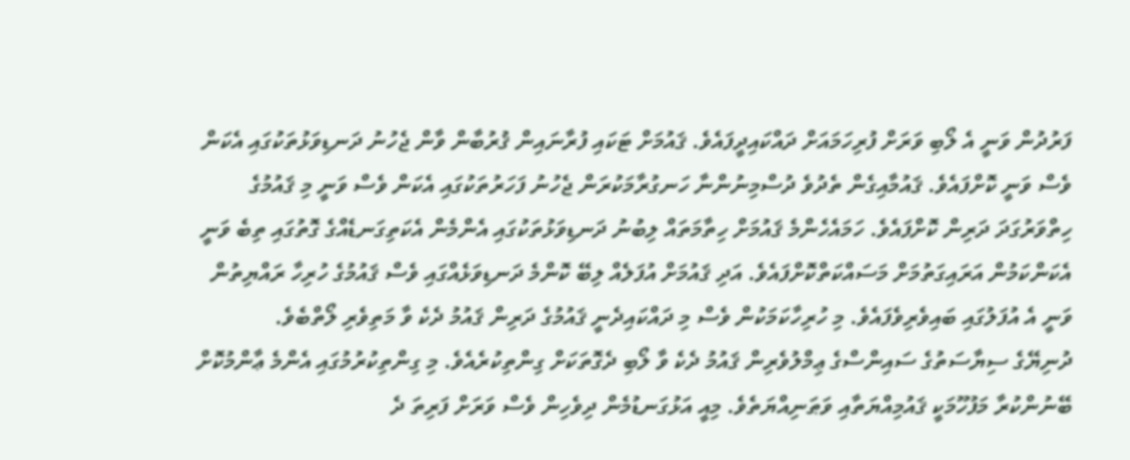ފަރުދުން ވަނީ އެ ލޯބި ވަރަށް ފުރިހަމައަށް ދައްކައިދީފައެވެ. ޤައުމަށް ޓަކައި ފުރާނައިން ޤުރުބާން ވާން ޖެހުނު ދަނޑިވަޅުތަކުގައި އެކަން ވެސް ވަނީ ކޮށްފައެވެ. ޤައުމާއިގެން ތެދުވެ ދުސްމިނުންނާ ހަނގުރާމަކުރަން ޖެހުނު ފަހަރުތަކުގައި އެކަން ވެސް ވަނީ މި ޤައުމުގެ ހިތްވަރުގަދަ ދަރިން ކޮށްފައެވެ. ހަމައެހެންމެ ޤައުމަށް ހިތާމަތައް ލިބުނު ދަނޑިވަޅުތަކުގައި އެންމެން އެކަތިގަނޑެއްގެ ގޮތުގައި ތިބެ ވަނީ އެކަންކަމުން އަރައިގަތުމަށް މަސައްކަތްކޮށްފައެވެ. އަދި ޤައުމަށް އުފަލެއް ލިބޭ ކޮންމެ ދަނޑިވަޅެއްގައި ވެސް ޤައުމުގެ ހުރިހާ ރައްޔިތުން ވަނީ އެ އުފަލުގައި ބައިވެރިވެފައެވެ. މި ހުރިހާކަމަކުން ވެސް މި ދައްކައިދެނީ ޤައުމުގެ ދަރިން ޤައުމު ދެކެ ވާ މަތިވެރި ލޯތްބެވެ.
ދުނިޔޭގެ ސިޔާސަތުގެ ސައިންސްގެ ޢިމްލުވެރިން ޤައުމު ދެކެ ވާ ލޯބި ދެގޮތަކަށް ގިންތިކުރެއެވެ. މި ގިންތިކުރުމުގައި އެންމެ ޢާންމުކޮށް ބޭނުންކުރާ މަފުހޫމަކީ ޤައުމިއްޔަތާއި ވަޠަނިއްޔަތެވެ. މިއީ އަޅުގަނޑުމެން ދިވެހިން ވެސް ވަރަށް ފަރިތަ ދެ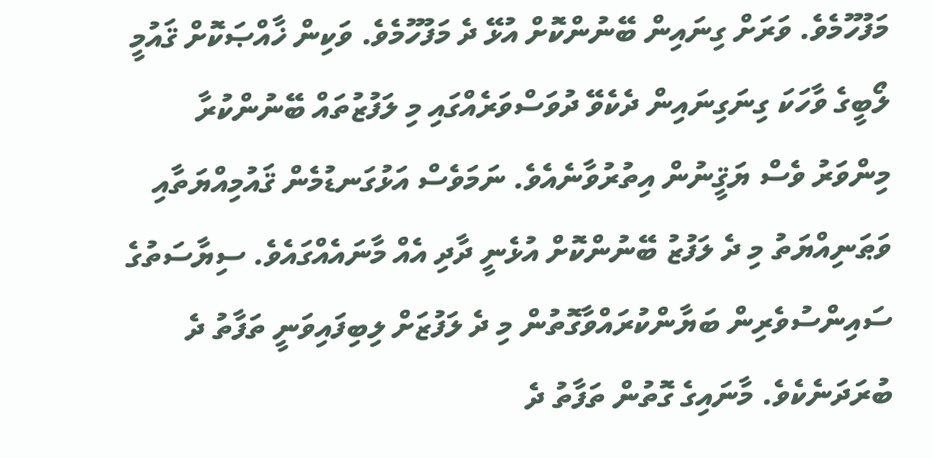މަފުހޫމެވެ. ވަރަށް ގިނައިން ބޭނުންކޮށް އުޅޭ ދެ މަފުހޫމެވެ. ވަކިން ޚާއްޞަކޮށް ޤައުމީ ލޯބީގެ ވާހަކަ ގިނަގިނައިން ދެކެވޭ ދުވަސްވަރެއްގައި މި ލަފުޒުތައް ބޭނުންކުރާ މިންވަރު ވެސް ޔަޤީނުން އިތުރުވާނެއެވެ. ނަމަވެސް އަޅުގަނޑުމެން ޤައުމިއްޔަތާއި ވަޠަނިއްޔަތު މި ދެ ލަފުޒު ބޭނުންކޮށް އުޅެނީ ދާދި އެއް މާނައެއްގައެވެ. ސިޔާސަތުގެ ސައިންސުވެރިން ބަޔާންކުރައްވާގޮތުން މި ދެ ލަފުޒަށް ލިބިފައިވަނީ ތަފާތު ދެ ބުރަދަނެކެވެ. މާނައިގެ ގޮތުން ތަފާތު ދެ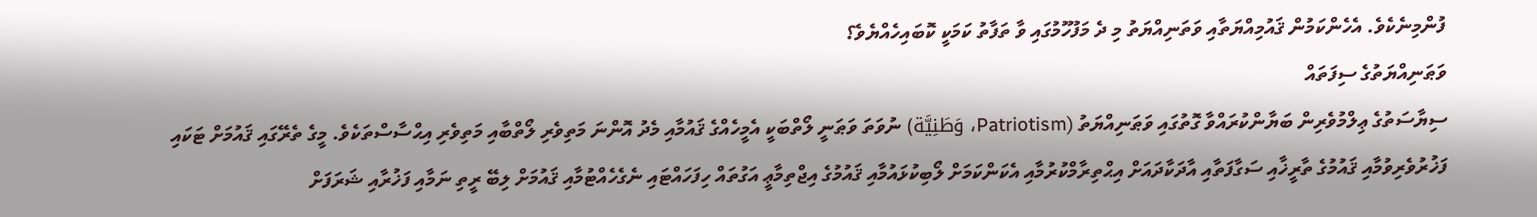ފުންމިނެކެވެ. އެހެންކަމުން ޤައުމިއްޔަތާއި ވަތަނިއްޔަތު މި ދެ މަފުހޫމުގައި ވާ ތަފާތު ކަމަކީ ކޮބައިހެއްޔެވެ؟
ވަޠަނިއްޔަތުގެ ސިފަތައް
ސިޔާސަތުގެ ޢިލްމުވެރިން ބަޔާންކުރައްވާ ގޮތުގައި ވަޠަނިއްޔަތު (Patriotism، وَطَنِيَّة) ނުވަތަ ވަޠަނީ ލޯތްބަކީ އެމީހެއްގެ ޤައުމާއި މެދު އޮންނަ މަތިވެރި ލޯތްބާއި މަތިވެރި އިޙްސާސްތަކެވެ. މީގެ ތެރޭގައި ޤައުމަށް ޓަކައި ފަޚުރުވެރިވުމާއި ޤައުމުގެ ތާރީޚާއި ސަގާފަތާއި އާދަކާދައަށް އިޙްތިރާމްކުރުމާއި އެކަންކަމަށް ލޯބިކުޅައުމާއި ޤައުމުގެ އިޖްތިމާޢީ އަގުތައް ހިފަހައްޓައި ނެގެހެއްޓުމާއި ޤައުމަށް ލިބޭ ރީތި ނަމާއި ފަޚުރާއި ޝަރަފަށް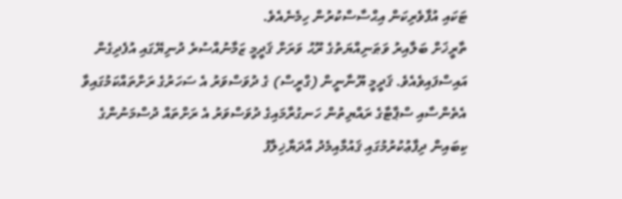ޓަކައި އުފާވެރިކަން އިޙްސާސްކުރުން ހިމެނެއެވެ.
ތާރީޚަށް ބަލާއިރު ވަޠަނިއްޔަތުގެ ރޫޙު ވަރަށް ޤަދީމީ ޒަމާނުއްސުރެ ދުނިޔޭގައި އުފެދިގެން އައިސްފައިވެއެވެ. ޤަދީމީ ޔޫނާނީން (ގްރީސް) ގެ ދުވަސްވަރު އެ ސަހަރުގެ ރަށްތައްކަމުގައިވާ އެތެންސާއި ސްޕާޓާގެ ރައްޔިތުން ހަނގުރާމައިގެ ދުވަސްވަރު އެ ރަށްތައް ދުސްމަނުންގެ ކިބައިން ދިފާޢުކުރުމުގައި ޤައުމާއިމެދު އާދަޔާޚިލާފު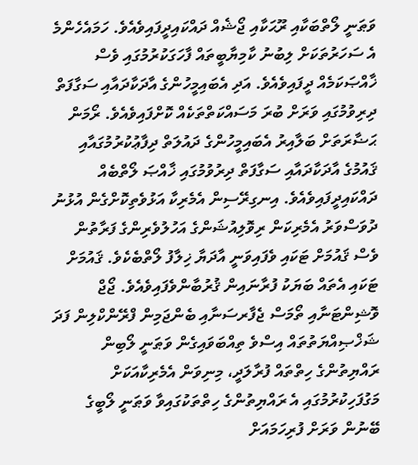ވަޠަނީ ލޯތްބަކާއި ރޫޙަކާއި ޖޯޝެއް ދައްކައިދީފައިވެއެވެ. ހަމައެހެންމެ އެ ސަހަރުތަކަށް ލިބުނު ކާމިޔާބީތައް ފާހަގަކުރުމުގައި ވެސް ޚާއްޞަކަމެއް ދީފައިވެއެވެ. އަދި އެބައިމީހުންގެ އާދަކާދައާއި ސަގާފަތް ދިރިވުމުގައި ވަރަށް ބުރަ މަސައްކަތްތަކެއް ކޮށްފައިވެއެވެ. ރޯމަން ޙަޟާރަތަށް ބަލާއިރު އެބައިމީހުންގެ ދައުލަތް ދިފާޢުކުރުމުގައާއި ޤައުމުގެ އާދަކާދައާއި ސަގާފަތް ދިރުވުމުގައި ޚާއްޞަ ލޯތްބެއް ދައްކައިދީފައިވެއެވެ. އިނގިރޭސިން އެމެރިކާ އަޅުވެތިކޮށްގެން އުޅުނު ދުވަސްވަރު އެމެރިކަން ރިވޮލިއުޝަންގެ އަހުލުވެރިންގެ ފަރާތުން ވެސް ޤައުމަށް ޓަކައި ވެފައިވަނީ އާދަޔާ ޚިލާފު ލޯތްބެކެވެ. ޤައުމަށް ޓަކައި އެތައް ބަޔަކު ފުރާނައިން ޤުރުބާންވެފައިވެއެވެ. ޖޯޖް ވޮޝިންޓަނާއި ތޯމަސް ޖެފާރސަނާއި ބެންޖަމިން ފްރޭންކްލިން ފަދަ ޝަޚްޞިއްޔަތުތައް އިސްވެ ތިއްބަވައިގެން ވަޠަނީ ލޯބިން ރައްޔިތުންގެ ހިތްތައް ފުރާލަދީ، މިނިވަން އެމެރިކާއަކަށް މަގުފަހިކުރުމުގައި އެ ރައްޔިތުންގެ ހިތްތަކުގައިވާ ވަޠަނީ ލޯބީގެ ބޭނުން ވަރަށް ފުރިހަމައަށް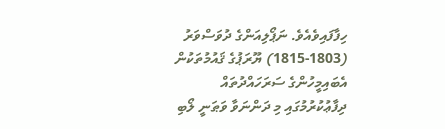ހިފާފައިވެއެވެ. ނަޕޯލިއަންގެ ދުވަސްވަރު (1803-1815) ޔޫރަޕުގެ ޤައުމުތަކުން އެބައިމީހުންގެ ސަރަހައްދުތައް ދިފާޢުކުރުމުގައި މި ދަންނަވާ ވަޠަނީ ލޯބި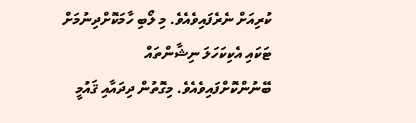ކުރިއަށް ނެރެފައިވެއެވެ. މި ލޯބި ހާމަކޮށްދިނުމަށް ޓަކައި އެކިކަހަލަ ނިޝާންތައް ބޭނުންކޮށްފައިވެއެވެ. މިގޮތުން ދިދައާއި ޤައުމީ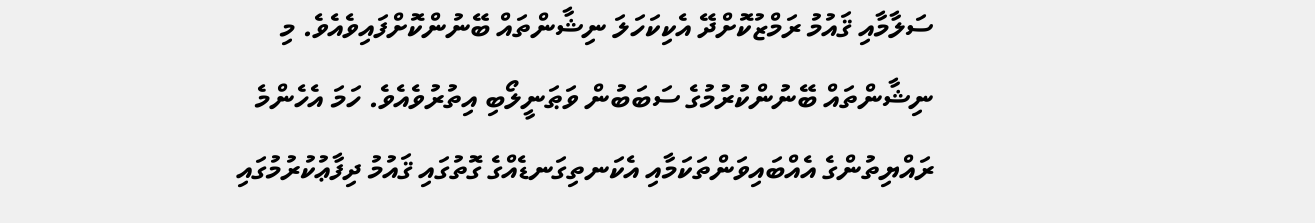ސަލާމާއި ޤައުމު ރަމްޒުކޮށްދޭ އެކިކަހަލަ ނިޝާންތައް ބޭނުންކޮށްފައިވެއެވެ. މި ނިޝާންތައް ބޭނުންކުރުމުގެ ސަބަބުން ވަޠަނީލޯބި އިތުރުވެއެވެ. ހަމަ އެހެންމެ ރައްޔިތުންގެ އެއްބައިވަންތަކަމާއި އެކަނތިގަނޑެއްގެ ގޮތުގައި ޤައުމު ދިފާޢުކުރުމުގައި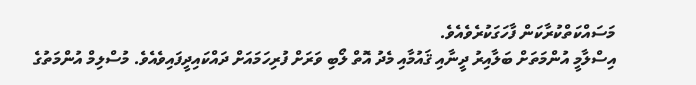މަސައްކަތްކުރާކަން ފާހަގަކުރެވެއެވެ.
އިސްލާމީ އުންމަތަށް ބަލާއިރު ދީނާއި ޤައުމާއި މެދު އޮތް ލޯބި ވަރަށް ފުރިހަމައަށް ދައްކައިދީފައިވެއެވެ. މުސްލިމް އުންމަތުގެ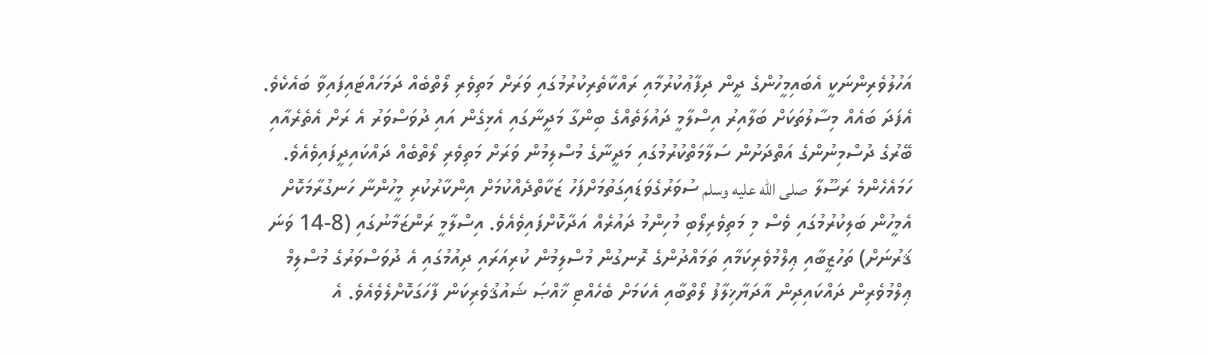އަހުލުވެރިންނަކީ އެބައިމީހުންގެ ދީން ދިފާޢުކުރުމާއި ރައްކާތެރިކުރުމުގައި ވަރަށް މަތިވެރި ލޯތްބެއް ދަމަހައްޓައިފައިވާ ބައެކެވެ. އެފަދަ ބައެއް މިސާލުތަކަށް ބަލާއިރު އިސްލާމީ ދައުލަތެއްގެ ބިންގާ މަދީނާގައި އެޅިގެން އައި ދުވަސްވަރު އެ ރަށް އެތެރެއާއި ބޭރުގެ ދުސްމިނުންގެ އަތްދަށުން ސަލާމަތްކުރުމުގައި މަދީނާގެ މުސްލިމުން ވަރަށް މަތިވެރި ލޯތްބެއް ދައްކައިދީފައިވެއެވެ. ހަމައެހެންމެ ރަސޫލާ صلى الله عليه وسلم ސުވަރުގެވަޑައިގަތުމަށްފަހު ޒަކާތްދެއްކުމަށް އިންކާރުކުރި މީހުންނާ ހަނގުރާމަކޮށް އެމީހުން ބަލިކުރުމުގައި ވެސް މި މަތިވެރިލޯބި މުހިންމު ދައުރެއް އަދާކޮށްފައިވެއެވެ. އިސްލާމީ ރަންޒަމާނުގައި (8-14 ވަނަ ޤަރުނަށް) ތަހުޒީބާއި ޢިލްމުވެރިކަމާއި ތަމައްދުންގެ ރޮނގުން މުސްލިމުން ކުރިއަރައި ދިއުމުގައި އެ ދުވަސްވަރުގެ މުސްލިމް ޢިލްމުވެރިން ދައްކައިދިން އާދަޔާޚިލާފު ލޯތްބާއި އެކަމަށް ބެހެއްޓި ޚާއްޞަ ޝައުޤުވެރިކަން ފާހަގަކޮށްލެވެއެވެ. އެ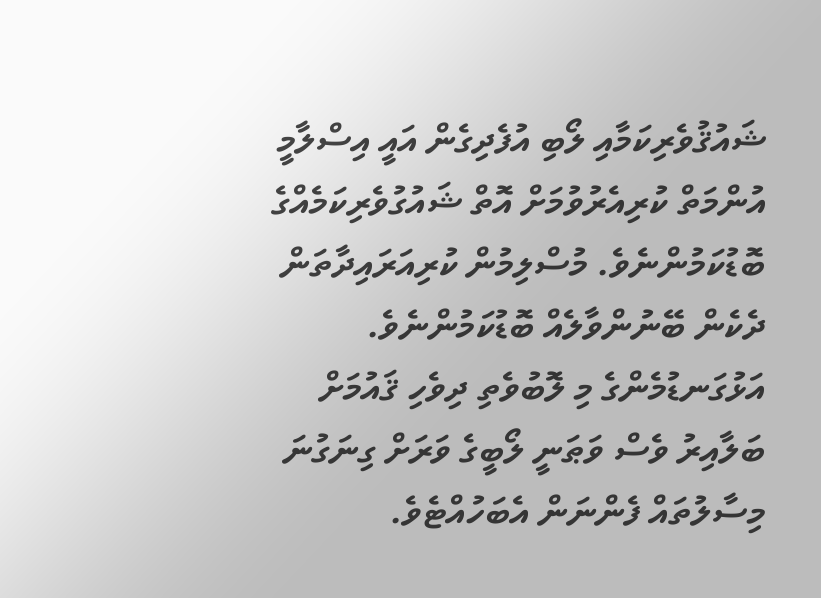ޝައުޤުވެރިކަމާއި ލޯބި އުފެދިގެން އައީ އިސްލާމީ އުންމަތް ކުރިއެރުވުމަށް އޮތް ޝައުގުވެރިކަމެއްގެ ބޮޑުކަމުންނެވެ. މުސްލިމުން ކުރިއަރައިދާތަން ދެކެން ބޭނުންވާލެއް ބޮޑުކަމުންނެވެ.
އަޅުގަނޑުމެންގެ މި ލޮބުވެތި ދިވެހި ޤައުމަށް ބަލާއިރު ވެސް ވަޠަނީ ލޯބީގެ ވަރަށް ގިނަގުނަ މިސާލުތައް ފެންނަން އެބަހުއްޓެވެ.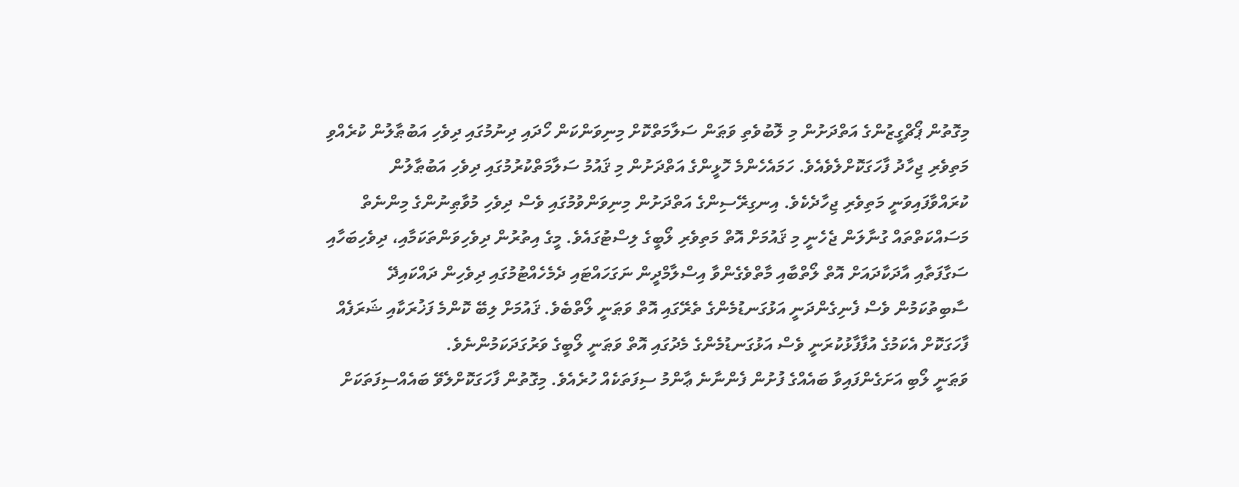މިގޮތުން ޕޯޗްގީޒުންގެ އަތްދަށުން މި ލޮބުވެތި ވަޠަން ސަލާމަތްކޮށް މިނިވަންކަން ހޯދައި ދިނުމުގައި ދިވެހި އަބުޠާލުން ކުރެއްވި މަތިވެރި ޖިހާދު ފާހަގަކޮށްލެވެއެވެ. ހަމައެހެންމެ ހޮޅީންގެ އަތްދަށުން މި ޤައުމު ސަލާމަތްކުރުމުގައި ދިވެހި އަބުޠާލުން ކުރައްވާފައިވަނީ މަތިވެރި ޖިހާދެކެވެ. އިނގިރޭސިންގެ އަތްދަށުން މިނިވަންވުމުގައި ވެސް ދިވެހި މުވާޠިނުންގެ މިންނެތް މަސައްކަތްތައް ގުނާލަން ޖެހެނީ މި ޤައުމަށް އޮތް މަތިވެރި ލޯބީގެ ލިސްޓުގައެވެ. މީގެ އިތުރުން ދިވެހިވަންތަކަމާއި، ދިވެހިބަހާއި ސަގާފަތާއި އާދަކާދައަށް އޮތް ލޯތްބާއި މާތްވެގެންވާ އިސްލާމްދީން ނަގަހައްޓައި ދެމެހެއްޓުމުގައި ދިވެހިން ދައްކައިދޭ ސާބިތުކަމުން ވެސް ފެނިގެންދަނީ އަޅުގަނޑުމެންގެ ތެރޭގައި އޮތް ވަޠަނީ ލޯތްބެވެ. ޤައުމަށް ލިބޭ ކޮންމެ ފަޚުރަކާއި ޝަރަފެއް ފާހަގަކޮށް އެކަމުގެ އުފާފާޅުކުރަނީ ވެސް އަޅުގަނޑުމެންގެ މެދުގައި އޮތް ވަޠަނީ ލޯބީގެ ވަރުގަދަކަމުންނެވެ.
ވަޠަނީ ލޯބި އަށަގެންފައިވާ ބައެއްގެ ފުށުން ފެންނާނެ ޢާންމު ސިފަތަކެއް ހުރެއެވެ. މިގޮތުން ފާހަގަކޮށްލެވޭ ބައެއްސިފަތަކަށް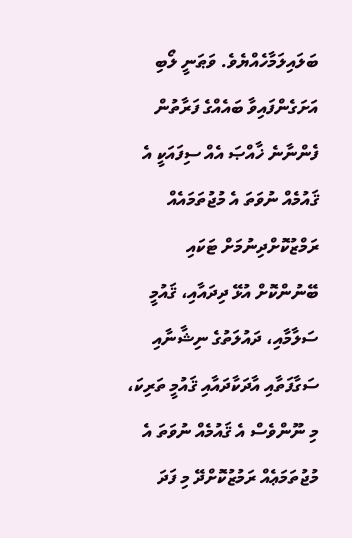ބަލައިލަމާހެއްޔެވެ. ވަޠަނީ ލޯބި އަށަގެންފައިވާ ބައެއްގެ ފަރާތުން ފެންނާނެ ޚާއްޞަ އެއް ސިފައަކީ އެ ޤައުމެއް ނުވަތަ އެ މުޖުތަމައެއް ރަމްޒުކޮށްދިނުމަށް ޓަކައި ބޭނުންކޮށް އުޅޭ ދިދައާއި، ޤައުމީ ސަލާމާއި، ދައުލަތުގެ ނިޝާނާއި ސަގާފަތާއި އާދަކާދައާއި ޤައުމީ ތަރިކަ، މި ނޫންވެސް އެ ޤައުމެއް ނުވަތަ އެ މުޖުތަމަޢެއް ރަމުޒުކޮށްދޭ މި ފަދަ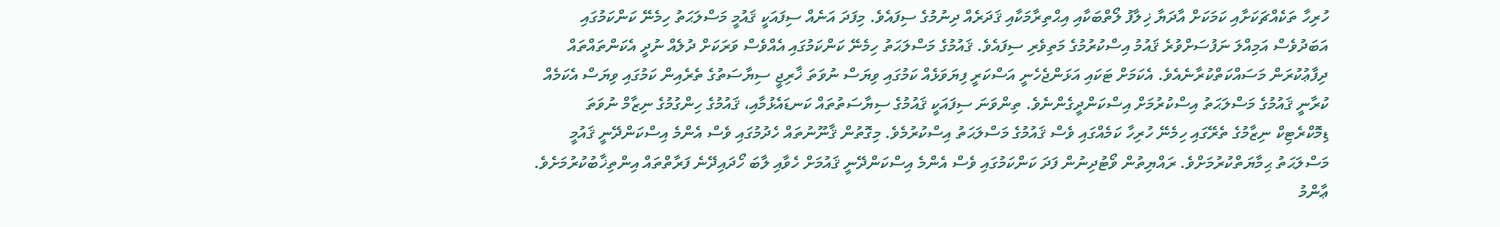ހުރިހާ ތަކެއްޗަކަށާއި ކަމަކަށް އާދަޔާ ޚިލާފު ލޯތްބަކާއި އިޙްތިރާމަކާއި ޤަދަރެއް ދިނުމުގެ ސިފައެވެ. މިފަދަ އަނެއް ސިފައަކީ ޤައުމީ މަސްލަޙަތު ހިމެނޭ ކަންކަމުގައި އަބަދުވެސް އަމިއްލަ ނަފުސަށްވުރެ ޤައުމު އިސްކުރުމުގެ މަތިވެރި ސިފައެވެ. ޤައުމުގެ މަސްލަޙަތު ހިމެނޭ ކަންކަމުގައި އެއްވެސް ވަރަކަށް ދުލެއް ނުދީ އެކަންތައްތައް ދިފާޢުކުރަން މަސައްކަތްކުރާނެއެވެ. އެކަމަށް ޓަކައި އަޅަންޖެހެނީ އަސްކަރީ ފިޔަވަޅެއް ކަމުގައި ވިޔަސް ނުވަތަ ޚާރިޖީ ސިޔާސަތުގެ ތެރެއިން ކަމުގައި ވިޔަސް އެކަމެއް ކުރާނީ ޤައުމުގެ މަސްލަޙަތު އިސްކުރުމަށް އިސްކަންދީގެންނެވެ. ތިންވަނަ ސިފައަކީ ޤައުމުގެ ސިޔާސަތުތައް ކަނޑައެޅުމާއި، ޤައުމުގެ ހިންގުމުގެ ނިޒާމް ނުވަތަ ޑިމޮކްރެޓިކް ނިޒާމުގެ ތެރޭގައި ހިމެނޭ ހުރިހާ ކަމެއްގައި ވެސް ޤައުމުގެ މަސްލަޙަތު އިސްކުރުމެވެ. މިގޮތުން ޤާނޫނުތައް ހެދުމުގައި ވެސް އެންމެ އިސްކަންދޭނީ ޤައުމީ މަސްލަޙަތު ޙިމާޔަތްކުރުމަށްވެ. ރައްޔިތުން ވޯޓުދިނުން ފަދަ ކަންކަމުގައި ވެސް އެންމެ އިސްކަންދޭނީ ޤައުމަށް ހެވާއި ލާބަ ހޯދައިދޭނެ ފަރާތްތައް އިންތިޚާބުކުރުމަށެވެ. ޢާންމު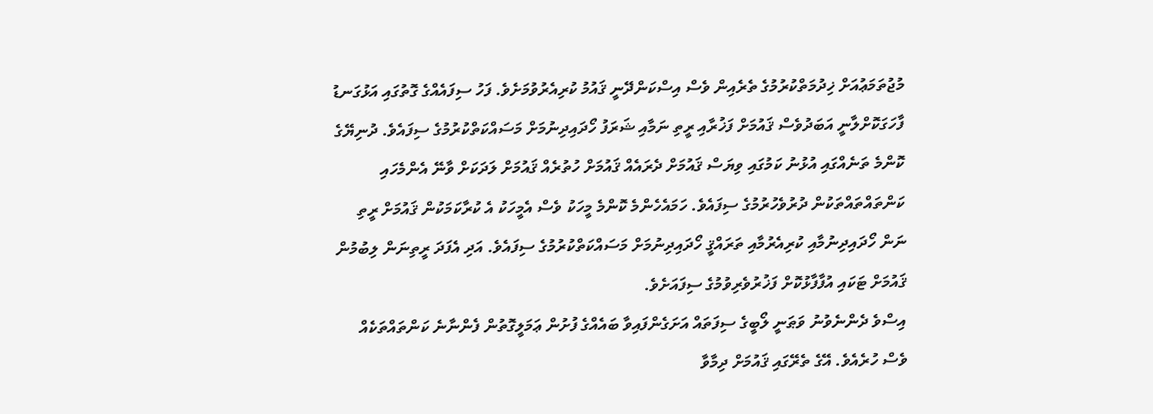މުޖުތަމަޢުއަށް ޚިދުމަތްކުރުމުގެ ތެރެއިން ވެސް އިސްކަންދޭނީ ޤައުމު ކުރިއެރުވުމަށެވެ. ފަހު ސިފައެއްގެ ގޮތުގައި އަޅުގަނޑު ފާހަގަކޮށްލާނީ އަބަދުވެސް ޤައުމަށް ފަޚުރާއި ރީތި ނަމާއި ޝަރަފު ހޯދައިދިނުމަށް މަސައްކަތްކުރުމުގެ ސިފައެވެ. ދުނިޔޭގެ ކޮންމެ ތަނެއްގައި އުޅުނު ކަމުގައި ވިޔަސް ޤައުމަށް ދެރައެއް ޤައުމަށް ހުތުރެއް ޤައުމަށް ލަދަކަށް ވާނޭ އެންމެހައި ކަންތައްތައްތަކުން ދުރުވެހުރުމުގެ ސިފައެވެ. ހަމައެހެންމެ ކޮންމެ މީހަކު ވެސް އެމީހަކު އެ ކުރާކަމަކުން ޤައުމަށް ރީތި ނަން ހޯދައިދިނުމާއި ކުރިއެރުމާއި ތަރައްޤީ ހޯދައިދިނުމަށް މަސައްކަތްކުރުމުގެ ސިފައެވެ. އަދި އެފަދަ ރީތިނަން ލިބުމުން ޤައުމަށް ޓަކައި އުފާފާޅުކޮށް ފަޚުރުވެރިވުމުގެ ސިފައަށެވެ.
އިސްވެ ދެންނެވުނު ވަޠަނީ ލޯބީގެ ސިފަތައް އަށަގެންފައިވާ ބައެއްގެ ފުށުން ޢަމަލީގޮތުން ފެންނާނެ ކަންތައްތަކެއް ވެސް ހުރެއެވެ. އޭގެ ތެރޭގައި ޤައުމަށް ދިމާވާ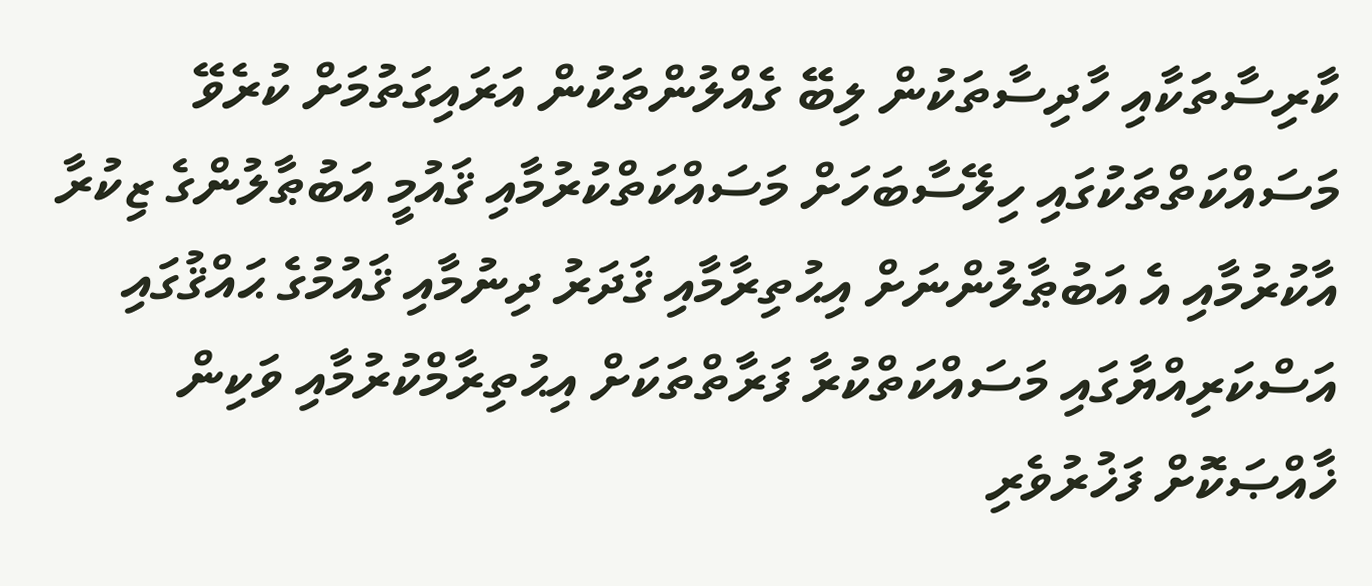ކާރިސާތަކާއި ހާދިސާތަކުން ލިބޭ ގެއްލުންތަކުން އަރައިގަތުމަށް ކުރެވޭ މަސައްކަތްތަކުގައި ހިލޭސާބަހަށް މަސައްކަތްކުރުމާއި ޤައުމީ އަބުޠާލުންގެ ޒިކުރާ އާކުރުމާއި އެ އަބުޠާލުންނަށް އިޙުތިރާމާއި ޤަދަރު ދިނުމާއި ޤައުމުގެ ޙައްޤުގައި އަސްކަރިއްޔާގައި މަސައްކަތްކުރާ ފަރާތްތަކަށް އިޙުތިރާމްކުރުމާއި ވަކިން ޚާއްޞަކޮށް ފަޚުރުވެރި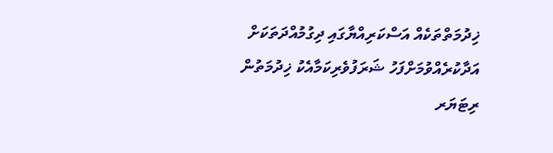ޚިދުމަތްތަކެއް އަސްކަރިއްޔާގައި ދިގުމުއްދަތަކަށް އަދާކުރެއްވުމަށްފަހު ޝަރަފުވެރިކަމާއެކު ޚިދުމަތުން ރިޓަޔަރ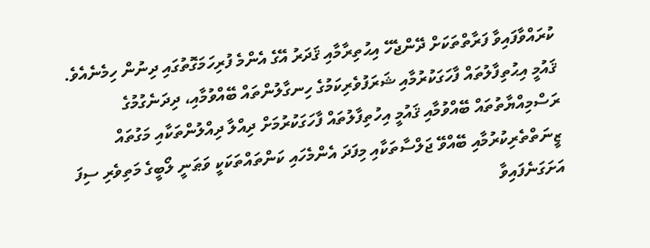ކުރައްވާފައިވާ ފަރާތްތަކަށް ދޭންޖެހޭ އިޙުތިރާމާއި ޤަދަރު އޭގެ އެންމެ ފުރިހަމަގޮތުގައި ދިނުން ހިމެނެއެވެ. ޤައުމީ އިޙުތިފާލުތައް ފާހަގަކުރުމާއި ޝަރަފުވެރިކަމުގެ ހިނގާލުންތައް ބޭއްވުމާއި، ދިދަނެގުމުގެ ރަސްމިއްޔާތުތައް ބޭއްވުމާއި ޤައުމީ އިހުތިފާލުތައް ފާހަގަކުރުމަށް ދިއްލާ ދިއްލުންތަކާއި މަގުތައް ޒީނަތްތެރިކުރުމާއި ބޭއްވޭ ޖަލްސާތަކާއި މިފަދަ އެންމެހައި ކަންތައްތަކަކީ ވަޠަނީ ލޯބީގެ މަތިވެރި ސިފަ އަށަގަނެފައިވާ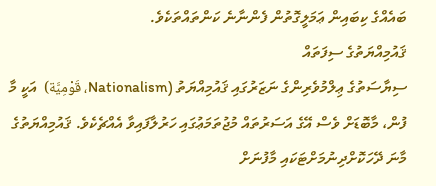ބައެއްގެ ކިބައިން ޢަމަލީގޮތުން ފެންނާނެ ކަންތައްތަކެވެ.
ޤައުމިއްޔަތުގެ ސިފަތައް
ސިޔާސަތުގެ ޢިލްމުވެރިންގެ ނަޒަރުގައި ޤައުމިއްޔަތު (Nationalism، قَوْمِيَّة)  އަކީ މާ ފުން، މާބޮޑަށް ވެސް އޭގެ އަސަރުތައް މުޖުތަމަޢުގައި ހަރުލާފައިވާ އެއްޗެކެވެ. ޤައުމިއްޔަތުގެ މާނަ ދޭހަކޮށްދިނުމަށްޓަކައި މާފުނަށް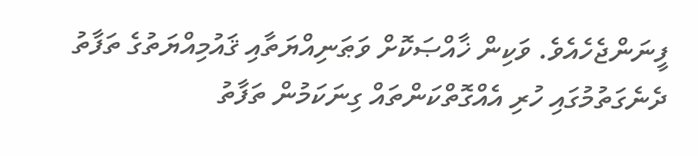ފީނަންޖެހެއެވެ. ވަކިން ޚާއްޞަކޮށް ވަޠަނިއްޔަތާއި ޤައުމިއްޔަތުގެ ތަފާތު ދެނެގަތުމުގައި ހުރި އެއްގޮތްކަންތައް ގިނަކަމުން ތަފާތު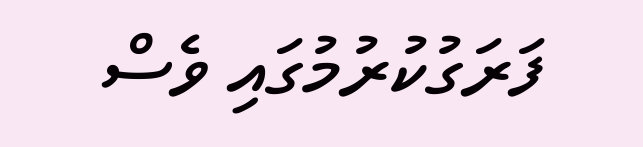ފަރަގުކުރުމުގައި ވެސް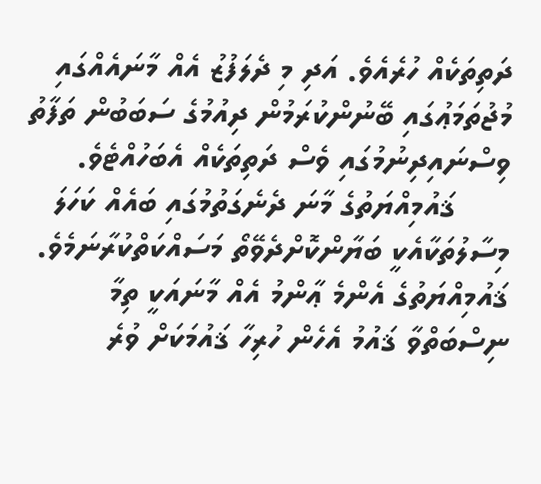ދަތިތަކެއް ހުރެއެވެ. އަދި މި ދެލަފުޒު އެއް މާނައެއްގައި މުޖުތަމަޢުގައި ބޭނުންކުރަމުން ދިއުމުގެ ސަބަބުން ތަފާތު ވިސްނައިދިނުމުގައި ވެސް ދަތިތަކެއް އެބަހުއްޓެވެ.
      ޤައުމިއްޔަތުގެ މާނަ ދެނެގަތުމުގައި ބައެއް ކަހަލަ މިސާލުތަކާއެކީ ބަޔާންކޮށްދެވޭތޯ މަސައްކަތްކުރާނަމެވެ. ޤައުމިއްޔަތުގެ އެންމެ ޢާންމު އެއް މާނައަކީ ތިމާ ނިސްބަތްވާ ޤައުމު އެހެން ހުރިހާ ޤައުމަކަށް ވުރެ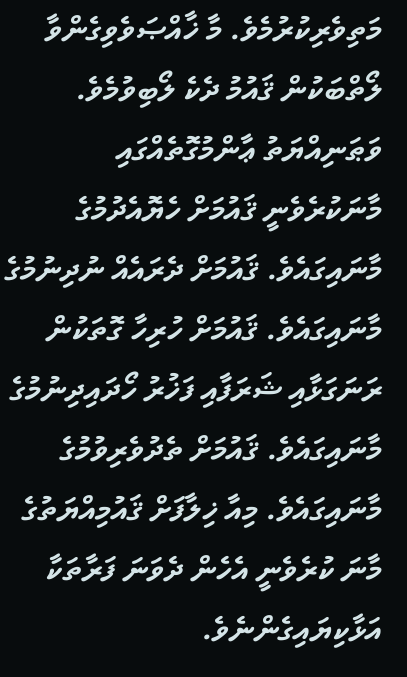މަތިވެރިކުރުމެވެ. މާ ޚާއްޞަވެވިގެންވާ ލޯތްބަކުން ޤައުމު ދެކެ ލޯބިވުމެވެ. ވަޠަނިއްޔަތު ޢާންމުގޮތެއްގައި މާނަކުރެވެނީ ޤައުމަށް ހެޔޮއެދުމުގެ މާނައިގައެވެ. ޤައުމަށް ދެރައެއް ނުދިނުމުގެ މާނައިގައެވެ. ޤައުމަށް ހުރިހާ ގޮތަކުން ރަނަގަޅާއި ޝަރަފާއި ފަޚުރު ހޯދައިދިނުމުގެ މާނައިގައެވެ. ޤައުމަށް ތެދުވެރިވުމުގެ މާނައިގައެވެ. މިއާ ޚިލާފަށް ޤައުމިއްޔަތުގެ މާނަ ކުރެވެނީ އެހެން ދެވަނަ ފަރާތަކާ އަޅާކިޔައިގެންނެވެ.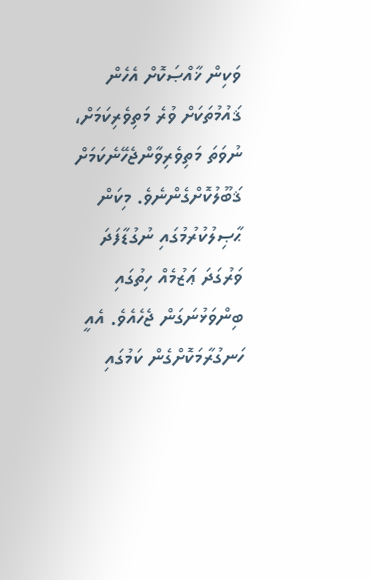ވަކިން ޚާއްޞަކޮށް އެހެން ޤައުމުތަކަށް ވުރެ މަތިވެރިކަމަށް، ނުވަތަ މަތިވެރިވާންޖެހޭނެކަމަށް ޤަބޫލުކޮށްގެންނެވެ. މިކަން ޙާޞިލުކުރުމުގައި ނުގުޑާފަދަ ވަރުގަދަ ޢަޒުމެއް ހިތުގައި ބިންވަޅުނަގަން ޖެހެއެވެ. އެއީ ހަނގުރާމަކޮށްގެން ކަމުގައި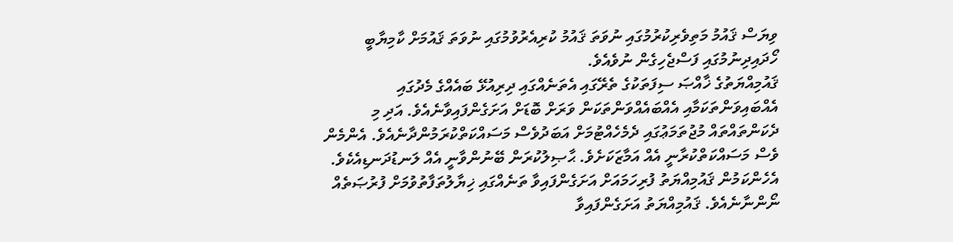ވިޔަސް ޤައުމު މަތިވެރިކުރުމުގައި ނުވަތަ ޤައުމު ކުރިއެރުވުމުގައި ނުވަތަ ޤައުމަށް ކާމިޔާބީ ހޯދައިދިނުމުގައި ފަސްޖެހިގެން ނުވެއެވެ.
ޤައުމިއްޔަތުގެ ޚާއްޞަ ސިފަތަކުގެ ތެރޭގައި އެތަނެއްގައި ދިރިއުޅޭ ބައެއްގެ މެދުގައި އެއްބައިވަންތަކަމާއި އެއްބައެއްވަންތަކަން ވަރަށް ބޮޑަށް އަށަގެންފައިވާނެއެވެ. އަދި މި ދެކަންތައްތައް މުޖުތަމަޢުގައި ދެމެހެއްޓުމަށް އަބަދުވެސް މަސައްކަތްކުރަމުންދާނެއެވެ. އެންމެން ވެސް މަސައްކަތްކުރާނީ އެއް އަމާޒަކަށެވެ. ޙާޞިލުކުރަން ބޭނުންވާނީ އެއް ލަނޑުދަނޑިއެކެވެ. އެހެންކަމުން ޤައުމިއްޔަތު ފުރިހަމައަށް އަށަގެންފައިވާ ތަނެއްގައި ޚިޔާލުތަފާތުވުމަށް ފުރުޞަތެއް ނޯންނާނެއެވެ. ޤައުމިއްޔަތު އަށަގެންފައިވާ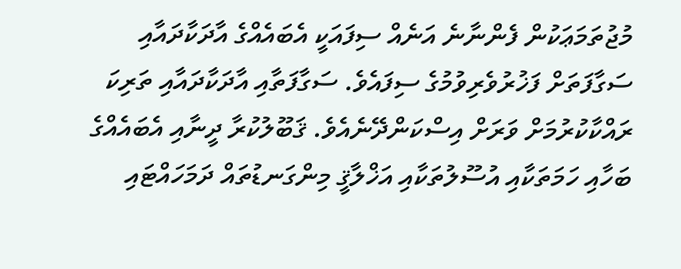މުޖުތަމަޢަކުން ފެންނާނެ އަނެއް ސިފައަކީ އެބައެއްގެ އާދަކާދައާއި ސަގާފަތަށް ފަޚުރުވެރިވުމުގެ ސިފައެވެ. ސަގާފަތާއި އާދަކާދައާއި ތަރިކަ ރައްކާކުރުމަށް ވަރަށް އިސްކަންދޭނެއެވެ. ޤަބޫލުކުރާ ދީނާއި އެބައެއްގެ ބަހާއި ހަމަތަކާއި އުސޫލުތަކާއި އަޚްލާޤީ މިންގަނޑުތައް ދަމަހައްޓައި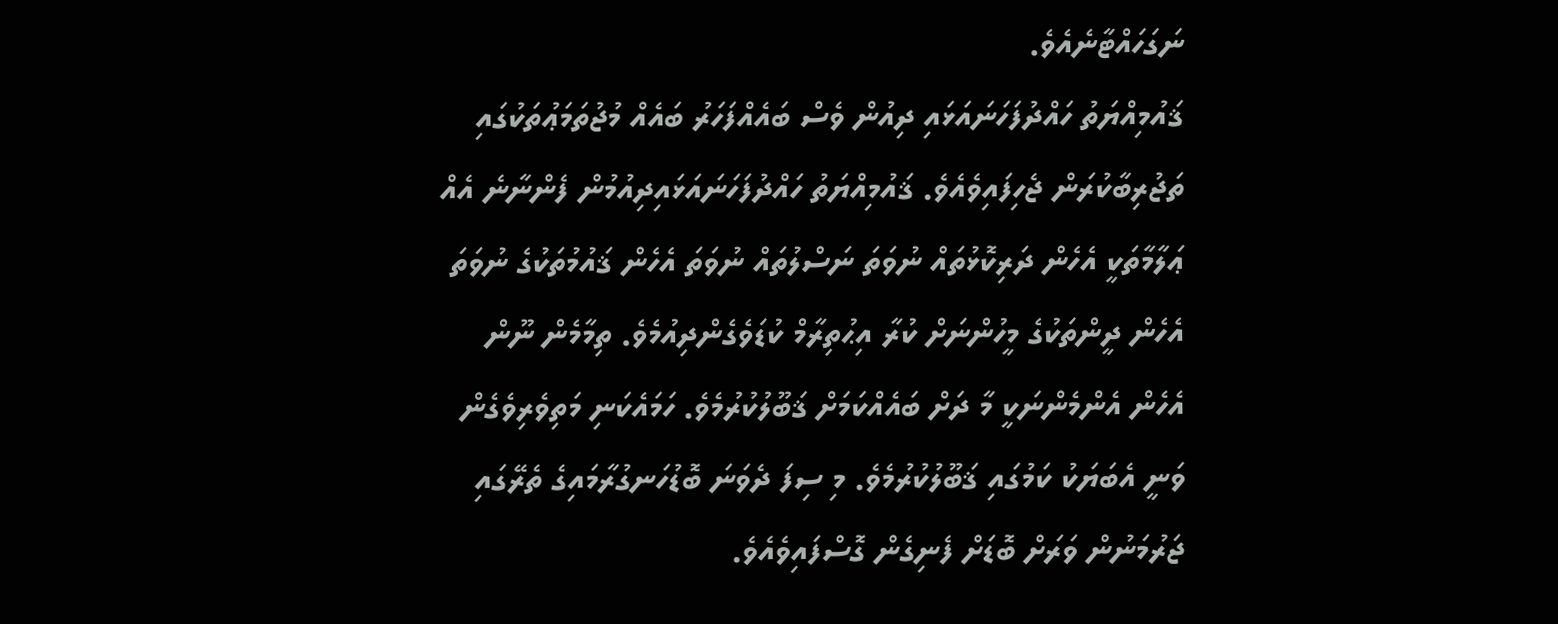ނަގަހައްޓާނެއެވެ.
ޤައުމިއްޔަތު ހައްދުފަހަނައަޅައި ދިއުން ވެސް ބައެއްފަހަރު ބައެއް މުޖުތަމަޢުތަކުގައި ތަޖުރިބާކުރަން ޖެހިފައިވެއެވެ. ޤައުމިއްޔަތު ހައްދުފަހަނައަޅައިދިއުމުން ފެންނާނެ އެއް ޢަލާމާތަކީ އެހެން ދަރިކޮޅުތައް ނުވަތަ ނަސްލުތައް ނުވަތަ އެހެން ޤައުމުތަކުގެ ނުވަތަ އެހެން ދީންތަކުގެ މީހުންނަށް ކުރާ އިޙުތިރާމް ކުޑަވެގެންދިއުމެވެ. ތިމާމެން ނޫން އެހެން އެންމެންނަކީ މާ ދަށް ބައެއްކަމަށް ޤަބޫލުކުރުމެވެ. ހަމައެކަނި މަތިވެރިވެގެން ވަނީ އެބަޔަކު ކަމުގައި ޤަބޫލުކުރުމެވެ. މި ސިފަ ދެވަނަ ބޮޑުހަނގުރާމައިގެ ތެރޭގައި ޖަރުމަނުން ވަރަށް ބޮޑަށް ފެނިގެން ގޮސްފައިވެއެވެ.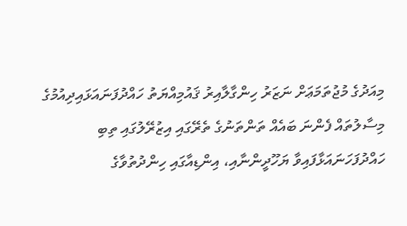މިއަދުގެ މުޖުތަމަޢަށް ނަޒަރު ހިންގާލާއިރު ޤައުމިއްޔަތު ހައްދުފަނައަޅައިދިއުމުގެ މިސާލުތައް ފެންނަ ބައެއް ތަންތަނުގެ ތެރޭގައި އިޒުރޭލުގައި ތިބި ހައްދުފަހަނައަޅާފައިވާ ޔަހޫދީންނާއި، އިންޑިއާގައި ހިންދުތުވާގެ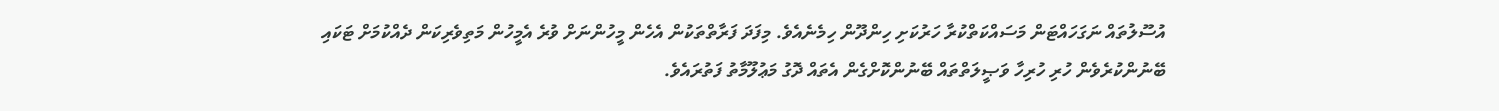އުސޫލުތައް ނަގަހައްޓަން މަސައްކަތްކުރާ ހަރުކަށި ހިންދޫން ހިމެނެއެވެ. މިފަދަ ފަރާތްތަކުން އެހެން މީހުންނަށް ވުރެ އެމީހުން މަތިވެރިކަން ދެއްކުމަށް ޓަކައި ބޭނުންކުރެވެން ހުރި ހުރިހާ ވަޞީލަތްތައް ބޭނުންކޮށްގެން އެތައް ދޮގު މަޢުލޫމާތު ފަތުރައެވެ.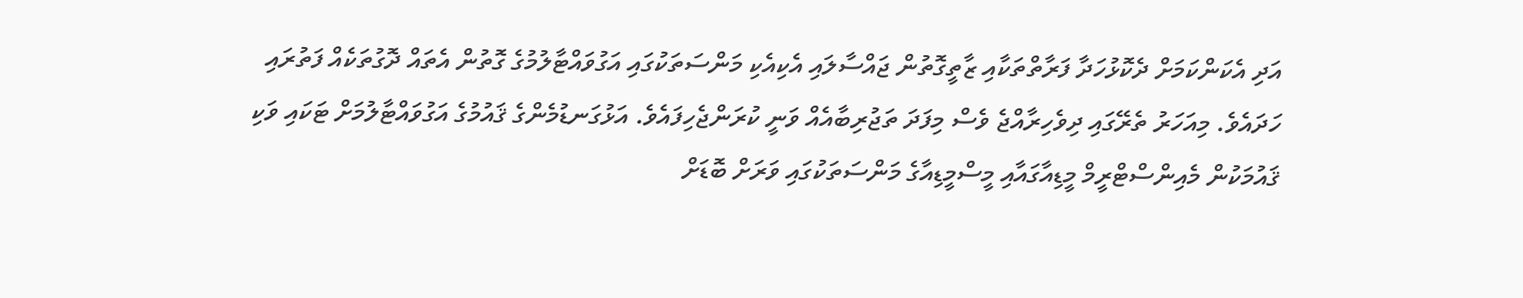އަދި އެކަންކަމަށް ދެކޮޅުހަދާ ފަރާތްތަކާއި ޒާތީގޮތުން ޖައްސާލައި އެކިއެކި މަންސަތަކުގައި އަގުވައްޓާލުމުގެ ގޮތުން އެތައް ދޮގުތަކެއް ފަތުރައި ހަދައެވެ. މިއަހަރު ތެރޭގައި ދިވެހިރާއްޖެ ވެސް މިފަދަ ތަޖުރިބާއެއް ވަނީ ކުރަންޖެހިފައެވެ. އަޅުގަނޑުމެންގެ ޤައުމުގެ އަގުވައްޓާލުމަށް ޓަކައި ވަކި ޤައުމަކުން މެއިންސްޓްރީމް މީޑިއާގައާއި މީސްމީޑިއާގެ މަންސަތަކުގައި ވަރަށް ބޮޑަށް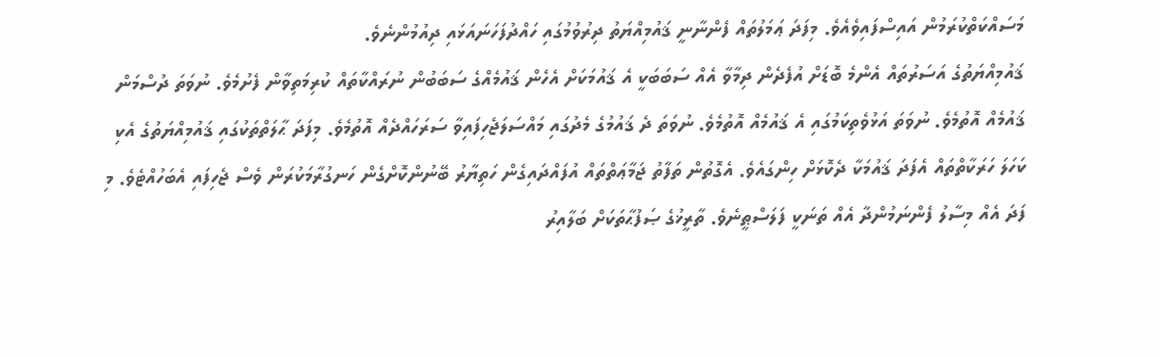މަސައްކަތްކުރަމުން އައިސްފައިވެއެވެ. މިފަދަ ޢަމަލުތައް ފެންނާނީ ޤައުމިއްޔަތު ދިރުވުމުގައި ހައްދުފަހަނައަޅައި ދިއުމުންނެވެ.
ޤައުމިއްޔަތުގެ އަސަރުތައް އެންމެ ބޮޑަށް އުފެދެން ދިމާވާ އެއް ސަބަބަކީ އެ ޤައުމަކަށް އެހެން ޤައުމެއްގެ ސަބަބުން ނުރައްކާތައް ކުރިމަތިވާން ފެށުމެވެ. ނުވަތަ ދުސްމަން ޤައުމެއް އޮތުމެވެ. ނުވަތަ އަޅުވެތިކަމުގައި އެ ޤައުމެއް އޮތުމެވެ. ނުވަތަ ދެ ޤައުމުގެ މެދުގައި މައްސަލަޖެހިފައިވާ ސަރަހައްދެއް އޮތުމެވެ. މިފަދަ ޙާލަތްތަކުގައި ޤައުމިއްޔަތުގެ އެކި ކަހަލަ ހަރަކާތްތައް އެފަދަ ޤައުމަކާ ދެކޮޅަށް ހިންގައެވެ. އެގޮތުން ތަފާތު ޖަމާޢަތްތައް އުފައްދައިގެން ހަތިޔާރު ބޭނުންކޮށްގެން ހަނގުރާމަކުރަން ވެސް ޖެހިފައި އެބަހުއްޓެވެ. މި ފަދަ އެއް މިސާލު ފެންނަމުންދާ އެއް ތަނަކީ ފަލަސްޠީނެވެ. ތާރީޚުގެ ޞަފުޙާތަކަށް ބަލާއިރު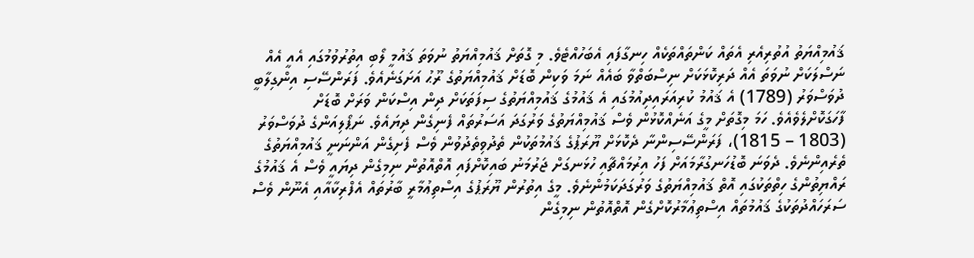ޤައުމިއްޔަތު އުތުރިއެރި އެތައް ކަންތައްތަކެއް ހިނގާފައި އެބަހުއްޓެވެ. މި ގޮތަށް ޤައުމިއްޔަތު ނުވަތަ ޤައުމީ ލޯބި އިތުރުވުމުގައި އެއީ އެއް ނަސްލަކަށް ނުވަތަ އެއް ދަރިކޮޅަކަށް ނިސްބަތްވާ ބައެއް ނަމަ ވަކިން ބޮޑަށް ޤައުމިއްޔަތުގެ ރޫޙު އަށަގަނެއެވެ. ފަރަންސޭސި އިންގިލާބީ ދުވަސްވަރު (1789) އެ ޤައުމު ކުރިއަރައިދިއުމުގައި އެ ޤައުމުގެ ޤައުމިއްޔަތުގެ ސިފަތަކަށް ދިން އިސްކަން ވަރަށް ބޮޑަށް ފާހަގަކޮށްލެވެއެވެ. ހަމަ މިގޮތަށް މީގެ އަނެއްކޮޅުން ވެސް ޤައުމިއްޔަތުގެ ވަރުގަދަ އަސަރުތައް ފެނިގެން ދިޔައެވެ. ނަޕޯލިއަންގެ ދުވަސްވަރު (1803 – 1815)، ފަރަންސޭސިންނާ ދެކޮޅަށް ޔޫރަޕުގެ ޤައުމުތަކުން ތެދުވިތެދުވުން ވެސް ފެށިގެން އަންނަނީ ޤައުމިއްޔަތުގެ ތެރެއިންނެވެ. ދެވަނަ ބޮޑުހަނގުރާމައަށް ފަހު އިރުމައްޗާއި ހުޅަނގަށް ޖަރުމަނު ބައިކޮށްފައި އޮތްއޮތުން ނިމިގެން ދިޔައީ ވެސް އެ ޤައުމުގެ ރައްޔިތުންގެ ހިތްތަކުގައި އޮތް ޤައުމިއްޔަތުގެ ވަރުގަދަކަމުންނެވެ. މީގެ އިތުރުން ޔޫރަޕުގެ އިސްތިޢުމާރީ ބާރުތައް އެފްރިކާއާއި އެނޫން ވެސް ސަރަހައްދުތަކުގެ ޤައުމުތައް އިސްތިޢުމާރުކޮށްގެން އޮތްއޮތުން ނިމިގެން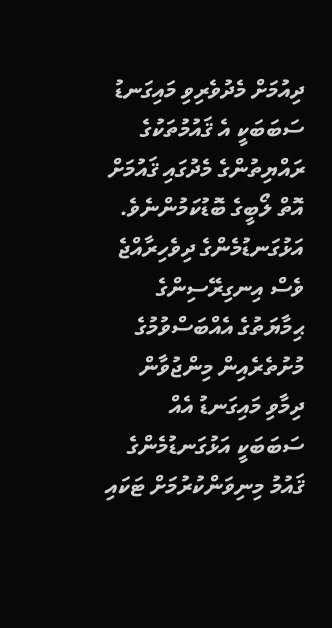ދިއުމަށް މެދުވެރިވި މައިގަނޑު ސަބަބަކީ އެ ޤައުމުތަކުގެ ރައްޔިތުންގެ މެދުގައި ޤައުމަށް އޮތް ލޯބީގެ ބޮޑުކަމުންނެވެ. އަޅުގަނޑުމެންގެ ދިވެހިރާއްޖެ ވެސް އިނގިރޭސިންގެ ޙިމާޔަތުގެ އެއްބަސްވުމުގެ މުށުތެރެއިން މިންޖުވާން ދިމާވި މައިގަނޑު އެއް ސަބަބަކީ އަޅުގަނޑުމެންގެ ޤައުމު މިނިވަންކުރުމަށް ޓަކައި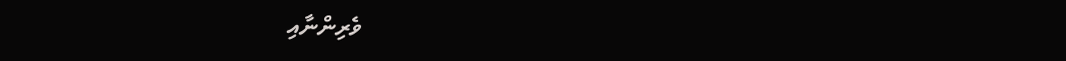ވެރިންނާއި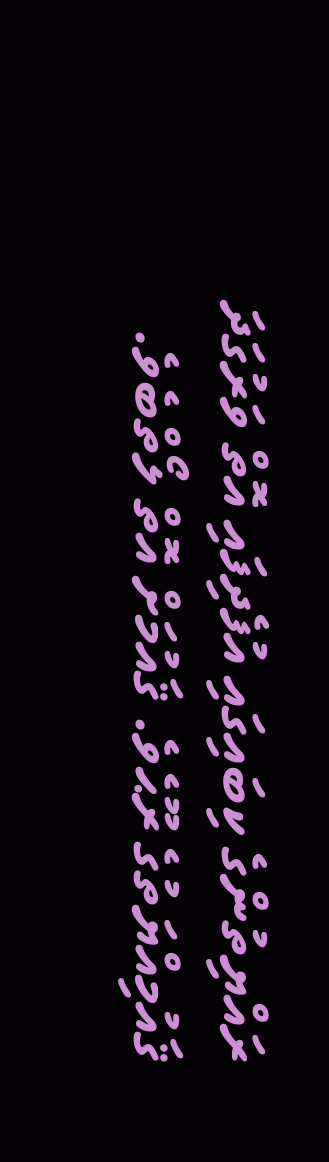ރައްޔިތުންގެ ކިބައިގައި އުފެދިފައި އޮތް ވަރުގަދަ ޤައުމިއްޔަތުގެ ރޫޙެވެ. ޤައުމަށް އޮތް ލޯތްބެވެ.